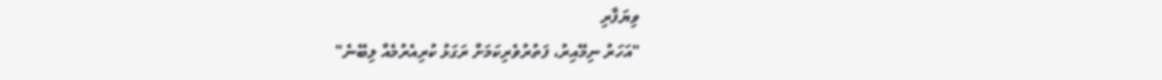ވިޔަފާރި
"އަހަރު ނިމޭއިރު، ފަތުރުވެރިކަމަށް ރަގަޅު ކުރިއެރުމެއް ލިބޭނެ"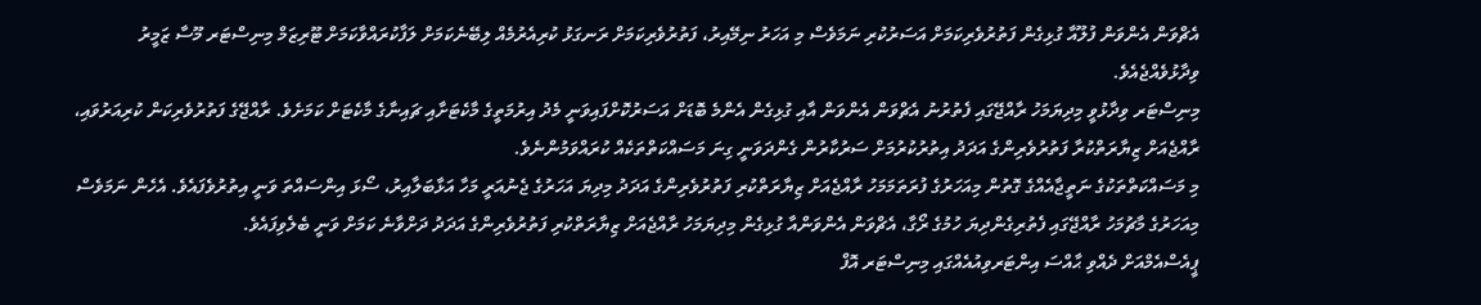އެޗްވަން އެންވަން ފުލޫއާ ގުޅިގެން ފަތުރުވެރިކަމަށް އަސަރުކުރި ނަމަވެސް މި އަހަރު ނިމޭއިރު، ފަތުރުވެރިކަމަށް ރަނގަޅު ކުރިއެރުމެއް ލިބޭނެކަމަށް ލަފާކުރައްވާކަމަށް ޓޫރިޒަމް މިނިސްޓަރ މޫސާ ޒަމީރު ވިދާޅުވެއްޖެއެވެ.
މިނިސްޓަރ ވިދާޅުވީ މިދިޔަމަހު ރާއްޖޭގައި ފެތުރުނު އެޗްވަން އެންވަން އާއި ގުޅިގެން އެންމެ ބޮޑަށް އަސަރުކޮށްފައިވަނީ މެދު އިރުމަތީގެ މާކެޓަށާއި ޗައިނާގެ މާކެޓަށް ކަމަށެވެ. ރާއްޖޭގެ ފަތުރުވެރިކަން ކުރިއަރުވައި، ރާއްޖެއަށް ޒިޔާރަތްކުރާ ފަތުރުވެރިންގެ އަދަދު އިތުރުކުރުމަށް ސަރުކާރުން ގެންދަވަނީ ގިނަ މަސައްކަތްތަކެއް ކުރައްވަމުންނެވެ.
މި މަސައްކަތްތަކުގެ ނަތީޖާއެއްގެ ގޮތުން މިއަހަރުގެ ފުރަތަމަމަހު ރާއްޖެއަށް ޒިޔާރަތްކުރި ފަތުރުވެރިންގެ އަދަދު މިދިޔަ އަހަރުގެ ޖެނުއަރީ މަހާ އަޅާބަލާއިރު، ސޯޅަ އިންސައްތަ ވަނީ އިތުރުވެފައެވެ. އެހެން ނަމަވެސް މިއަހަރުގެ މާޗުމަހު ރާއްޖޭގައި ފެތުރިގެންދިޔަ ހުމުގެ ރޯގާ، އެޗްވަން އެންވަންއާ ގުޅިގެން މިދިޔަމަހު ރާއްޖެއަށް ޒިޔާރަތްކުރި ފަތުރުވެރިންގެ އަދަދު ދަށްވާނެ ކަމަށް ވަނީ ބެލެވިފައެވެ.
ޕީއެސްއެމްއަށް ދެއްވި ޙާއްސަ އިންޓަރވިއުއެއްގައި މިނިސްޓަރ އޮފް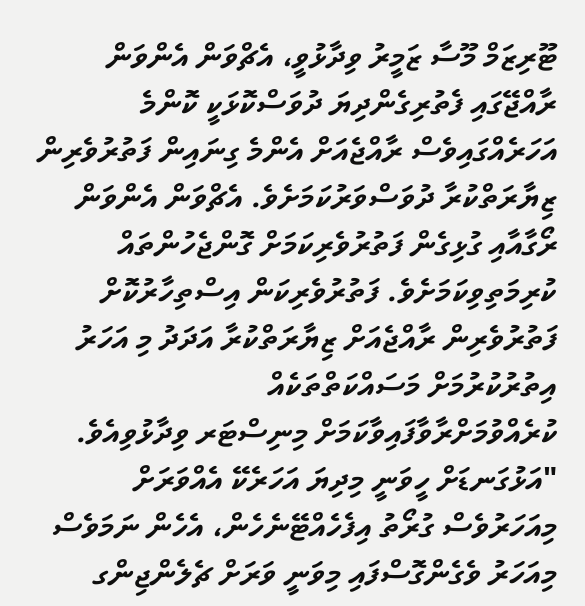ޓޫރިޒަމް މޫސާ ޒަމީރު ވިދާޅުވީ، އެޗްވަން އެންވަން ރާއްޖޭގައި ފެތުރިގެންދިޔަ ދުވަސްކޮޅަކީ ކޮންމެ އަހަރެއްގައިވެސް ރާއްޖެއަށް އެންމެ ގިނައިން ފަތުރުވެރިން ޒިޔާރަތްކުރާ ދުވަސްވަރުކަމަށެވެ. އެޗްވަން އެންވަން ރޯގާއާއި ގުޅިގެން ފަތުރުވެރިކަމަށް ގޮންޖެހުންތައް ކުރިމަތިވިކަމަށެވެ. ފަތުރުވެރިކަން އިސްތިހާރުކޮށް ފަތުރުވެރިން ރާއްޖެއަށް ޒިޔާރަތްކުރާ އަދަދު މި އަހަރު އިތުރުކުރުމަށް މަސައްކަތްތަކެއް ކުރެއްވުމަށްރާވާފައިވާކަމަށް މިނިސްޓަރ ވިދާޅުވިއެވެ.
"އަޅުގަނޑަށް ހީވަނީ މިދިޔަ އަހަރެކޭ އެއްވަރަށް މިއަހަރުވެސް ގުރޯތު އިފެހެއްޓޭނެހެން، އެހެން ނަމަވެސް މިއަހަރު ވެގެންގޮސްފައި މިވަނީ ވަރަށް ޗެލެންޖިންގ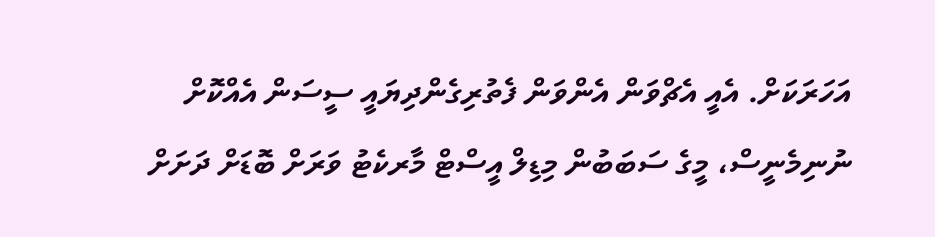އަހަރަކަށް. އެއީ އެޗްވަން އެންވަން ފެތުރިގެންދިޔައީ ސީސަން އެއްކޮށް ނުނިމެނީސް، މީގެ ސަބަބުން މިޑިލް އީސްޓް މާރކެޓު ވަރަށް ބޮޑަށް ދަށަށް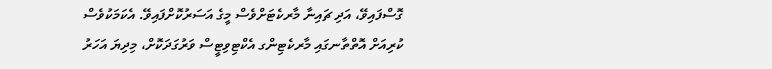ގޮސްފައިވޭ، އަދި ޗައިނާ މާރކެޓަށްވެސް މީގެ އަސަރުކޮށްފައިވޭ. އެކަމަކުވެސް ކުރިއަށް އޮތްތާނގައި މާރކެޓިންގ އެކްޓިވިޓީސް ވަރުގަދަކޮށް، މިދިޔަ އަހަރު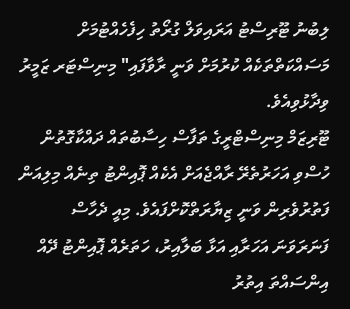ލިބުނު ޓޫރިސްޓު އަރައިވަލް ގުރޯތު ހިފެހެއްޓުމަށް މަސައްކަތްތަކެއް ކުރުމަށް ވަނީ ރާވާފައި" މިނިސްޓަރ ޒަމީރު ވިދާޅުވިއެވެ.
ޓޫރިޒަމް މިނިސްޓްރީގެ ތަފާސް ހިސާބުތައް ދައްކާގޮތުން ހުސްވި އަހަރުތެރޭ ރާއްޖެއަށް އެކެއް ޕޮއިންޓު ތިނެއް މިލިއަން ފަތުރުވެރިން ވަނީ ޒިޔާރަތްކޮށްފައެވެ. މިއީ ދެހާސް ފަނަރަވަނަ އަހަރާއި އަޅާ ބަލާއިރު، ހަތަރެއް ޕޮއިންޓު ދޭއް އިންސައްތަ އިތުރު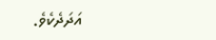އަދަދެކެވެ.